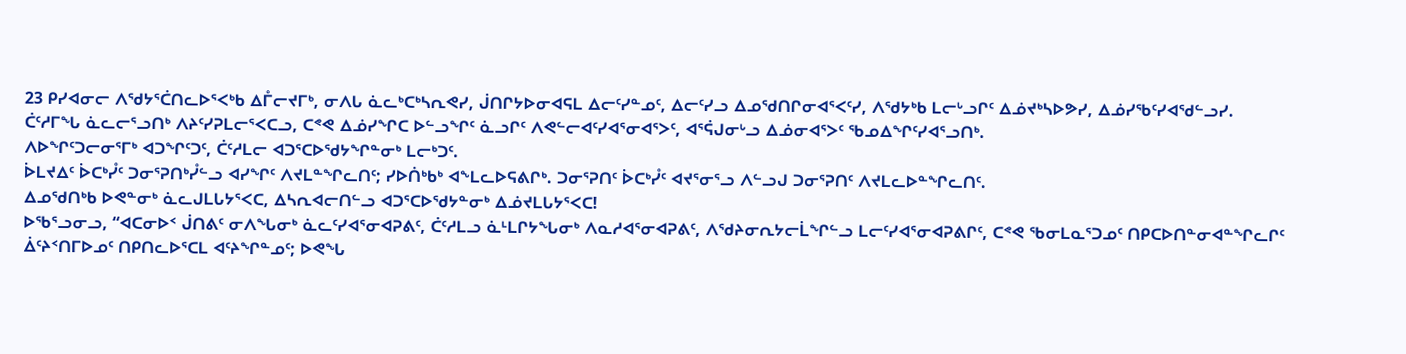23 ᑭᓯᐊᓂᓕ ᐱᖁᔭᕐᑖᑎᓚᐅᕐᐸᒃᑲ ᐃᒤᓕᔪᒥᒃ, ᓂᐱᒐ ᓈᓚᒃᑕᒃᓴᕆᕙᓯ, ᒎᑎᒋᔭᐅᓂᐊᕋᒪ ᐃᓕᑦᓯᓐᓄᑦ, ᐃᓕᑦᓯᓗ ᐃᓄᖁᑎᒋᓂᐊᕐᐸᑦᓯ, ᐱᖁᔭᒃᑲ ᒪᓕᒡᓗᒋᑦ ᐃᓅᔪᒃᓴᐅᕗᓯ, ᐃᓅᓯᖃᑦᓯᐊᖁᓪᓗᓯ.
ᑖᑦᓱᒥᖓ ᓈᓚᓕᕐᓗᑎᒃ ᐱᔨᑦᓯᕈᒪᓕᕐᐸᑕᓗ, ᑕᕝᕙ ᐃᓅᓯᖏᑕ ᐅᓪᓗᖏᑦ ᓈᓗᒋᑦ ᐱᕙᓪᓕᐊᑦᓯᐊᕐᓂᐊᕐᐳᑦ, ᐊᕐᕌᒍᓂᒡᓗ ᐃᓅᓂᐊᕐᐳᑦ ᖃᓄᐃᖏᑦᓯᐊᕐᓗᑎᒃ.
ᐱᐅᖏᑦᑐᓕᓂᕐᒥᒃ ᐊᑐᖏᑦᑐᑦ, ᑖᑦᓱᒪᓕ ᐊᑐᕐᑕᐅᖁᔭᖏᓐᓂᒃ ᒪᓕᒃᑐᑦ.
ᐆᒪᔪᐃᑦ ᐆᑕᒃᓮᑦ ᑐᓂᕐᕈᑎᒃᓮᓪᓗ ᐊᓯᖏᑦ ᐱᔪᒪᓐᖏᓚᑎᑦ; ᓯᐅᑏᒃᑲᒃ ᐊᖕᒪᓚᐅᕋᕕᒋᒃ. ᑐᓂᕐᕈᑎᑦ ᐆᑕᒃᓮᑦ ᐊᔪᕐᓂᕐᓗ ᐱᓪᓗᒍ ᑐᓂᕐᕈᑎᑦ ᐱᔪᒪᓚᐅᓐᖏᓚᑎᑦ.
ᐃᓄᖁᑎᒃᑲ ᐅᕙᓐᓂᒃ ᓈᓚᒍᒪᒐᔭᕐᐸᑕ, ᐃᓴᕆᐊᓕᑎᓪᓗ ᐊᑐᕐᑕᐅᖁᔭᓐᓂᒃ ᐃᓅᔪᒪᒐᔭᕐᐸᑕ!
ᐅᖃᕐᓗᓂᓗ, “ᐊᑕᓂᐅᑉ ᒎᑎᕕᑦ ᓂᐱᖓᓂᒃ ᓈᓚᑦᓯᐊᕐᓂᐊᕈᕕᑦ, ᑖᑦᓱᒪᓗ ᓈᒻᒪᒋᔭᖓᓂᒃ ᐱᓇᓱᐊᕐᓂᐊᕈᕕᑦ, ᐱᖁᔨᓂᕆᔭᓕᒫᖏᓪᓗ ᒪᓕᑦᓯᐊᕐᓂᐊᕈᕕᒋᑦ, ᑕᕝᕙ ᖃᓂᒪᓇᕐᑐᓄᑦ ᑎᑭᑕᐅᑎᓐᓂᐊᓐᖏᓚᒋᑦ ᐄᑦᔨᑉᑎᒥᐅᓄᑦ ᑎᑭᑎᓚᐅᕐᑕᒪ ᐊᑦᔨᖏᓐᓄᑦ; ᐅᕙᖓ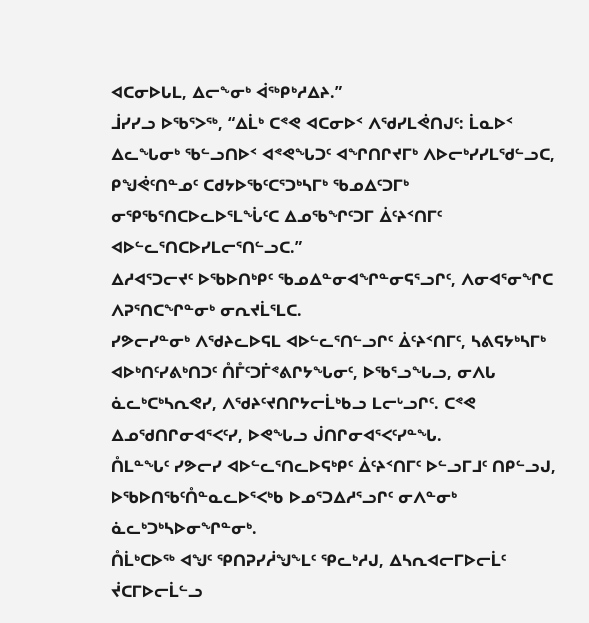ᐊᑕᓂᐅᒐᒪ, ᐃᓕᖕᓂᒃ ᐋᖅᑭᒃᓱᐃᔨ.”
ᒨᓯᓯᓗ ᐅᖃᕐᐳᖅ, “ᐃᒫᒃ ᑕᕝᕙ ᐊᑕᓂᐅᑉ ᐱᖁᓯᒪᕚᑎᒍᑦ: ᒫᓇᐅᑉ ᐃᓚᖓᓂᒃ ᖃᓪᓗᑎᐅᑉ ᐊᕝᕙᖓᑐᑦ ᐊᖏᑎᒋᔪᒥᒃ ᐱᐅᓕᒃᓯᓯᒪᖁᓪᓗᑕ, ᑭᖑᕚᑦᑎᓐᓄᑦ ᑕᑯᔭᐅᖃᑦᑕᕐᑐᒃᓴᒥᒃ ᖃᓄᐃᑦᑐᒥᒃ ᓂᕿᖃᕐᑎᑕᐅᓚᐅᕐᒪᖔᑦᑕ ᐃᓄᖃᖏᑦᑐᒥ ᐄᑦᔨᑉᑎᒥᑦ ᐊᐅᓪᓚᕐᑎᑕᐅᓯᒪᓕᕐᑎᓪᓗᑕ.”
ᐃᓱᐊᕐᑐᓕᔪᑦ ᐅᖃᐅᑎᒃᑭᑦ ᖃᓄᐃᓐᓂᐊᖏᓐᓂᕋᕐᓗᒋᑦ, ᐱᓂᐊᕐᓂᖏᑕ ᐱᕈᕐᑎᑕᖏᓐᓂᒃ ᓂᕆᔪᒫᕐᒪᑕ.
ᓯᕗᓕᓯᓐᓂᒃ ᐱᖁᔨᓚᐅᕋᒪ ᐊᐅᓪᓚᕐᑎᓪᓗᒋᑦ ᐄᑦᔨᑉᑎᒥᑦ, ᓴᕕᕋᔭᒃᓴᒥᒃ ᐊᐅᒃᑎᑦᓯᕕᒃᑎᑐᑦ ᑍᒤᑦᑐᒦᕝᕕᒋᔭᖓᓂᑦ, ᐅᖃᕐᓗᖓᓗ, ᓂᐱᒐ ᓈᓚᒃᑕᒃᓴᕆᕙᓯ, ᐱᖁᔨᑦᔪᑎᒋᔭᓕᒫᒃᑲᓗ ᒪᓕᒡᓗᒋᑦ. ᑕᕝᕙ ᐃᓄᖁᑎᒋᓂᐊᕐᐸᑦᓯ, ᐅᕙᖓᓗ ᒎᑎᒋᓂᐊᕐᐸᑦᓯᓐᖓ.
ᑍᒪᓐᖓᑦ ᓯᕗᓕᓯ ᐊᐅᓪᓚᕐᑎᓚᐅᕋᒃᑭᑦ ᐄᑦᔨᑉᑎᒥᑦ ᐅᓪᓗᒥᒧᑦ ᑎᑭᓪᓗᒍ, ᐅᖃᐅᑎᖃᑦᑍᓐᓇᓚᐅᕐᐸᒃᑲ ᐅᓄᕐᑐᐃᓱᕐᓗᒋᑦ ᓂᐱᓐᓂᒃ ᓈᓚᒃᑐᒃᓴᐅᓂᖏᓐᓂᒃ.
ᑍᒫᒃᑕᐅᖅ ᐊᖑᑦ ᕿᑎᕈᓯᓲᖑᖕᒪᑦ ᕿᓚᒃᓱᒍ, ᐃᓴᕆᐊᓕᒥᐅᓕᒫᑦ ᔫᑕᒥᐅᓕᒫᓪᓗ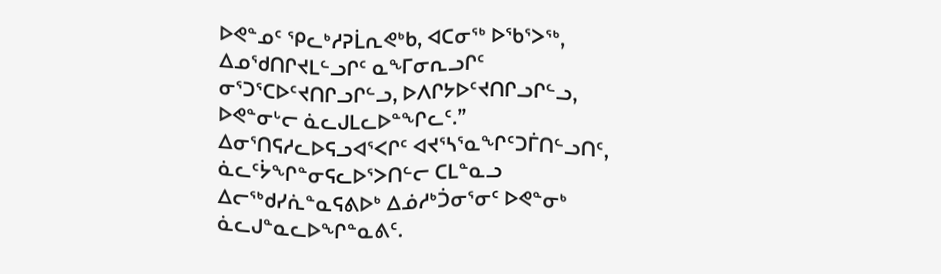ᐅᕙᓐᓄᑦ ᕿᓚᒃᓱᕈᒫᕆᕙᒃᑲ, ᐊᑕᓂᖅ ᐅᖃᕐᐳᖅ, ᐃᓄᖁᑎᒋᔪᒪᓪᓗᒋᑦ ᓇᖕᒥᓂᕆᓗᒋᑦ ᓂᕐᑐᕐᑕᐅᑦᔪᑎᒋᓗᒋᓪᓗ, ᐅᐱᒋᔭᐅᑦᔪᑎᒋᓗᒋᓪᓗ, ᐅᕙᓐᓂᒡᓕ ᓈᓚᒍᒪᓚᐅᓐᖏᓚᑦ.”
ᐃᓂᕐᑎᕋᓱᓚᐅᕋᓗᐊᕐᐸᒋᑦ ᐊᔪᕐᓴᕐᓇᖏᑦᑐᒦᑎᓪᓗᑎᑦ, ᓈᓚᑦᔮᖏᓐᓂᕋᓚᐅᕐᐳᑎᓪᓕ ᑕᒪᓐᓇᓗ ᐃᓕᖅᑯᓯᕇᓐᓇᕋᕕᐅᒃ ᐃᓅᓱᒃᑑᓂᕐᓂᑦ ᐅᕙᓐᓂᒃ ᓈᓚᒍᓐᓇᓚᐅᖏᓐᓇᕕᑦ.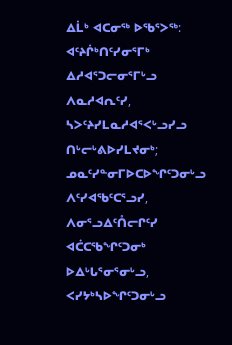ᐃᒫᒃ ᐊᑕᓂᖅ ᐅᖃᕐᐳᖅ: ᐊᑦᔨᒌᒃᑎᑦᓯᓂᕐᒥᒃ ᐃᓱᐊᕐᑐᓕᓂᕐᒥᒡᓗ ᐱᓇᓱᐊᕆᑦᓯ, ᓴᐳᑦᔨᓯᒪᓇᓱᐊᕐᐸᒡᓗᓯᓗ ᑎᒡᓕᒡᕕᐅᓯᒪᔪᓂᒃ; ᓄᓇᑦᓯᓐᓂᒥᐅᑕᐅᖏᑦᑐᓂᒡᓗ ᐱᑦᓯᐊᖃᑦᑕᕐᓗᓯ, ᐱᓂᕐᓗᐃᑦᑍᓕᒋᑦᓯ ᐊᑖᑕᖃᖏᑦᑐᓂᒃ ᐅᐃᒡᒐᕐᓂᕐᓂᒡᓗ, ᐸᓯᔭᒃᓴᐅᖏᑦᑐᓂᒡᓗ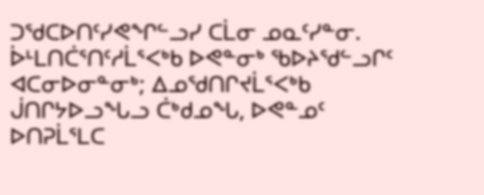ᑐᖁᑕᐅᑎᑦᓯᕙᖏᓪᓗᓯ ᑕᒫᓂ ᓄᓇᑦᓯᓐᓂ.
ᐆᒻᒪᑎᑖᕐᑎᑦᓱᒫᕐᐸᒃᑲ ᐅᕙᓐᓂᒃ ᖃᐅᔨᖁᓪᓗᒋᑦ ᐊᑕᓂᐅᓂᓐᓂᒃ; ᐃᓄᖁᑎᒋᔪᒫᕐᐸᒃᑲ ᒎᑎᒋᔭᐅᓗᖓᓗ ᑖᒃᑯᓄᖓ, ᐅᕙᓐᓄᑦ ᐅᑎᕈᒫᕐᒪᑕ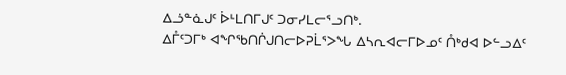ᐃᓘᓐᓈᒍᑦ ᐆᒻᒪᑎᒥᒍᑦ ᑐᓂᓯᒪᓕᕐᓗᑎᒃ.
ᐃᒤᑦᑐᒥᒃ ᐊᖏᖃᑎᒌᒍᑎᓕᐅᕈᒫᕐᐳᖓ ᐃᓴᕆᐊᓕᒥᐅᓄᑦ ᑍᒃᑯᐊ ᐅᓪᓗᐃᑦ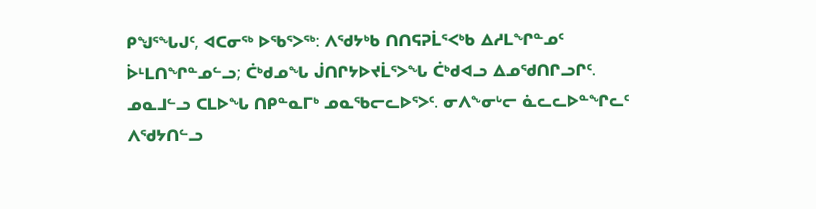ᑭᖑᕐᖓᒍᑦ, ᐊᑕᓂᖅ ᐅᖃᕐᐳᖅ: ᐱᖁᔭᒃᑲ ᑎᑎᕋᕈᒫᕐᐸᒃᑲ ᐃᓱᒪᖏᓐᓄᑦ ᐆᒻᒪᑎᖏᓐᓄᓪᓗ; ᑖᒃᑯᓄᖓ ᒎᑎᒋᔭᐅᔪᒫᕐᐳᖓ ᑖᒃᑯᐊᓗ ᐃᓄᖁᑎᒋᓗᒋᑦ.
ᓄᓇᒧᓪᓗ ᑕᒪᐅᖓ ᑎᑭᓐᓇᒥᒃ ᓄᓇᖃᓕᓚᐅᕐᐳᑦ. ᓂᐱᖕᓂᒡᓕ ᓈᓚᓚᐅᓐᖏᓚᑦ ᐱᖁᔭᑎᓪᓗ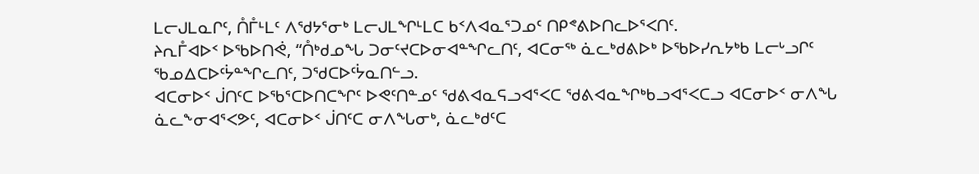ᒪᓕᒍᒪᓇᒋᑦ, ᑍᒤᒻᒪᑦ ᐱᖁᔭᕐᓂᒃ ᒪᓕᒍᒪᖏᒻᒪᑕ ᑲᑉᐱᐊᓇᕐᑐᓄᑦ ᑎᑭᕝᕕᐅᑎᓚᐅᕐᐸᑎᑦ.
ᔨᕆᒤᐊᐅᑉ ᐅᖃᐅᑎᕚ, “ᑍᒃᑯᓄᖓ ᑐᓂᑦᔪᑕᐅᓂᐊᓐᖏᓚᑎᑦ, ᐊᑕᓂᖅ ᓈᓚᒃᑯᕕᐅᒃ ᐅᖃᐅᓯᕆᔭᒃᑲ ᒪᓕᒡᓗᒋᑦ ᖃᓄᐃᑕᐅᑦᔮᓐᖏᓚᑎᑦ, ᑐᖁᑕᐅᑦᔮᓇᑎᓪᓗ.
ᐊᑕᓂᐅᑉ ᒎᑎᑦᑕ ᐅᖃᕐᑕᐅᑎᑕᖏᑦ ᐅᕙᑦᑎᓐᓄᑦ ᖁᕕᐊᓇᕋᓗᐊᕐᐸᑕ ᖁᕕᐊᓇᖏᒃᑲᓗᐊᕐᐸᑕᓗ ᐊᑕᓂᐅᑉ ᓂᐱᖓ ᓈᓚᖕᓂᐊᕐᐸᕗᑦ, ᐊᑕᓂᐅᑉ ᒎᑎᑦᑕ ᓂᐱᖓᓂᒃ, ᓈᓚᒃᑯᑦᑕ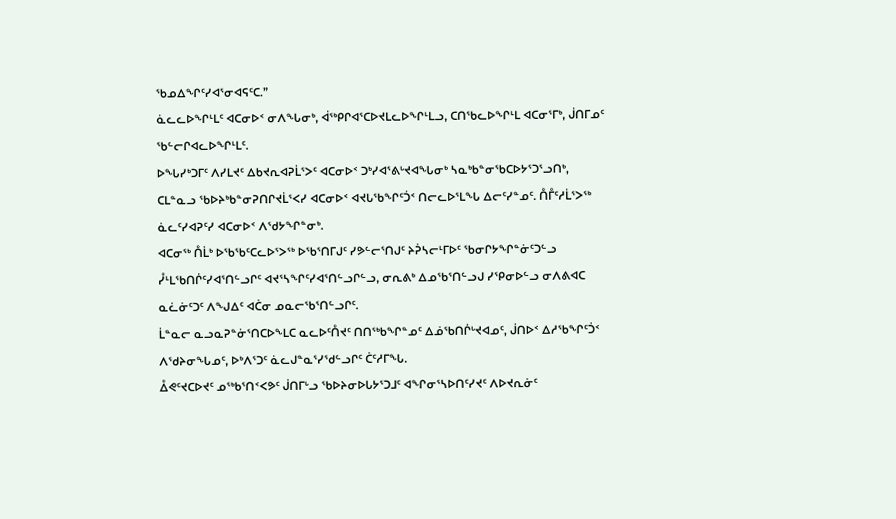ᖃᓄᐃᖏᑦᓯᐊᕐᓂᐊᕋᑦᑕ.”
ᓈᓚᓚᐅᖏᒻᒪᑦ ᐊᑕᓂᐅᑉ ᓂᐱᖓᓂᒃ, ᐋᖅᑭᒋᐊᕐᑕᐅᔪᒪᓚᐅᖏᒻᒪᓗ, ᑕᑎᖃᓚᐅᖏᒻᒪ ᐊᑕᓂᕐᒥᒃ, ᒎᑎᒥᓄᑦ ᖃᓪᓕᒋᐊᓚᐅᖏᒻᒪᑦ.
ᐅᖓᓯᒃᑐᒥᑦ ᐱᓯᒪᔪᑦ ᐃᑲᔪᕆᐊᕈᒫᕐᐳᑦ ᐊᑕᓂᐅᑉ ᑐᒃᓯᐊᕐᕕᒡᔪᐊᖓᓂᒃ ᓴᓇᒃᑲᓐᓂᖃᑕᐅᔭᕐᑐᕐᓗᑎᒃ, ᑕᒪᓐᓇᓗ ᖃᐅᔨᒃᑲᓐᓂᕈᑎᒋᔪᒫᕐᐸᓯ ᐊᑕᓂᐅᑉ ᐊᔪᒐᖃᖏᑦᑑᑉ ᑎᓕᓚᐅᕐᒪᖓ ᐃᓕᑦᓯᓐᓄᑦ. ᑍᒤᑦᓱᒫᕐᐳᖅ ᓈᓚᑦᓯᐊᕈᑦᓯ ᐊᑕᓂᐅᑉ ᐱᖁᔭᖏᓐᓂᒃ.
ᐊᑕᓂᖅ ᑍᒫᒃ ᐅᖃᖃᑦᑕᓚᐅᕐᐳᖅ ᐅᖃᕐᑎᒥᒍᑦ ᓯᕗᓪᓕᕐᑎᒍᑦ ᔨᕉᓴᓕᒻᒥᐅᑦ ᖃᓂᒋᔭᖏᓐᓃᑦᑐᓪᓗ ᓮᒻᒪᖃᑎᒌᑦᓯᐊᕐᑎᓪᓗᒋᑦ ᐊᔪᕐᓴᖏᑦᓯᐊᕐᑎᓪᓗᒋᓪᓗ, ᓂᕆᕕᒃ ᐃᓄᖃᕐᑎᓪᓗᒍ ᓯᕿᓂᐅᓪᓗ ᓂᐱᕕᐊᑕ ᓇᓛᓃᑦᑐᑦ ᐱᖑᐃᑦ ᐊᑖᓂ ᓄᓇᓕᖃᕐᑎᓪᓗᒋᑦ.
ᒫᓐᓇᓕ ᓇᓗᓇᕈᓐᓃᕐᑎᑕᐅᖕᒪᑕ ᓇᓚᐅᑦᑍᔪᑦ ᑎᑎᖅᑲᖏᓐᓄᑦ ᐃᓅᖃᑎᒌᒡᔪᐊᓄᑦ, ᒎᑎᐅᑉ ᐃᓱᖃᖏᑦᑑᑉ ᐱᖁᔨᓂᖓᓄᑦ, ᐅᒃᐱᕐᑐᑦ ᓈᓚᒍᓐᓇᕐᓯᖁᓪᓗᒋᑦ ᑖᑦᓱᒥᖓ.
ᐂᕙᑦᔪᑕᐅᔪᑦ ᓄᖅᑲᕐᑎᑉᐸᕗᑦ ᒎᑎᒥᒡᓗ ᖃᐅᔨᓂᐅᒐᔭᕐᑐᒧᑦ ᐊᖏᓂᕐᓴᐅᑎᑦᓯᔪᑦ ᐱᐅᔪᕆᓃᑦ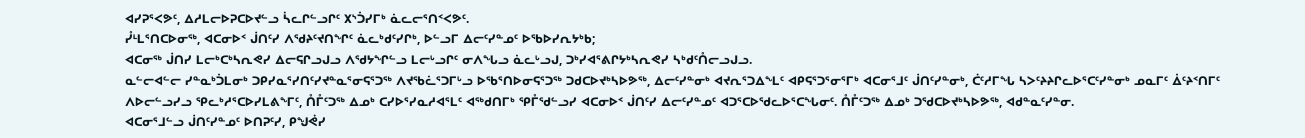ᐊᓯᕈᕐᐸᕗᑦ, ᐃᓱᒪᓕᐅᕈᑕᐅᔪᓪᓗ ᓵᓚᒋᓪᓗᒋᑦ ᙭ᔅᑑᓯᒥᒃ ᓈᓚᓕᕐᑎᑉᐸᕗᑦ.
ᓮᒻᒪᕐᑎᑕᐅᓂᖅ, ᐊᑕᓂᐅᑉ ᒎᑎᑦᓯ ᐱᖁᔨᑦᔪᑎᖏᑦ ᓈᓚᒃᑯᑦᓯᒋᒃ, ᐅᓪᓗᒥ ᐃᓕᑦᓯᓐᓄᑦ ᐅᖃᐅᓯᕆᔭᒃᑲ;
ᐊᑕᓂᖅ ᒎᑎᓯ ᒪᓕᒃᑕᒃᓴᕆᕙᓯ ᐃᓕᕋᒋᓗᒍᓗ ᐱᖁᔭᖏᓪᓗ ᒪᓕᒡᓗᒋᑦ ᓂᐱᖓᓗ ᓈᓚᒡᓗᒍ, ᑐᒃᓯᐊᕐᕕᒋᔭᒃᓴᕆᕙᓯ ᓴᒃᑯᑦᑍᓕᓗᒍᓗ.
ᓇᓪᓕᐊᓪᓕ ᓯᓐᓇᒃᑑᒪᓂᒃ ᑐᑭᓯᓇᕐᓯᑎᑦᓯᔪᓐᓇᕐᓂᕋᕐᑐᖅ ᐱᔪᖃᓛᕐᑐᒥᒡᓗ ᐅᖃᕐᑎᐅᓂᕋᕐᑐᖅ ᑐᑯᑕᐅᔪᒃᓴᐅᕗᖅ, ᐃᓕᑦᓯᓐᓂᒃ ᐊᔪᕆᕐᑐᐃᖕᒪᑦ ᐊᑭᕋᕐᑐᕐᓂᕐᒥᒃ ᐊᑕᓂᕐᒧᑦ ᒎᑎᑦᓯᓐᓂᒃ, ᑖᑦᓱᒥᖓ ᓴᐳᑦᔨᔨᒋᓚᐅᕐᑕᑦᓯᓐᓂᒃ ᓄᓇᒥᑦ ᐄᑦᔨᑉᑎᒥᑦ ᐱᐅᓕᓪᓗᓯᓗ ᕿᓚᒃᓱᕐᑕᐅᓯᒪᕕᖕᒥᑦ, ᑍᒤᑦᑐᖅ ᐃᓄᒃ ᑕᓯᐅᕐᓯᓇᓱᐊᕐᒪᑦ ᐊᖅᑯᑎᒥᒃ ᕿᒤᖁᓪᓗᓯ ᐊᑕᓂᐅᑉ ᒎᑎᑦᓯ ᐃᓕᑦᓯᓐᓄᑦ ᐊᑐᕐᑕᐅᖁᓚᐅᕐᑕᖓᓂᑦ. ᑍᒤᑦᑐᖅ ᐃᓄᒃ ᑐᖁᑕᐅᔪᒃᓴᐅᕗᖅ, ᐊᑯᓐᓇᑦᓯᓐᓂ.
ᐊᑕᓂᕐᒧᓪᓗ ᒎᑎᑦᓯᓐᓄᑦ ᐅᑎᕈᑦᓯ, ᑭᖑᕚᓯ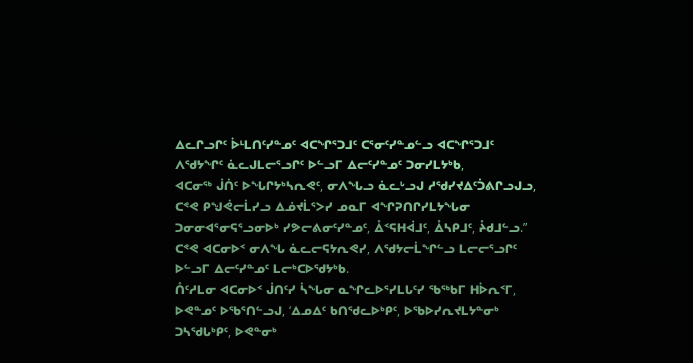ᐃᓚᒋᓗᒋᑦ ᐆᒻᒪᑎᑦᓯᓐᓄᑦ ᐊᑕᖏᕐᑐᒧᑦ ᑕᕐᓂᑦᓯᓐᓄᓪᓗ ᐊᑕᖏᕐᑐᒧᑦ ᐱᖁᔭᖏᑦ ᓈᓚᒍᒪᓕᕐᓗᒋᑦ ᐅᓪᓗᒥ ᐃᓕᑦᓯᓐᓄᑦ ᑐᓂᓯᒪᔭᒃᑲ,
ᐊᑕᓂᖅ ᒎᑏᑦ ᐅᖓᒋᔭᒃᓴᕆᕙᑦ, ᓂᐱᖓᓗ ᓈᓚᒡᓗᒍ ᓱᖁᓯᔪᐃᑦᑑᕕᒋᓗᒍᓗ, ᑕᕝᕙ ᑭᖑᕚᓕᒫᓯᓗ ᐃᓅᔪᒫᕐᐳᓯ ᓄᓇᒥ ᐊᖏᕈᑎᒋᓯᒪᔭᖓᓂ ᑐᓂᓂᐊᕐᓂᕋᕐᓗᓂᐅᒃ ᓯᕗᓕᕕᓂᑦᓯᓐᓄᑦ, ᐂᑉᕋᕼᐋᒧᑦ, ᐂᓴᑭᒧᑦ, ᔧᑯᒧᓪᓗ.”
ᑕᕝᕙ ᐊᑕᓂᐅᑉ ᓂᐱᖓ ᓈᓚᓕᕋᔭᕆᕙᓯ, ᐱᖁᔭᓕᒫᖏᓪᓗ ᒪᓕᓕᕐᓗᒋᑦ ᐅᓪᓗᒥ ᐃᓕᑦᓯᓐᓄᑦ ᒪᓕᒃᑕᐅᖁᔭᒃᑲ.
ᑍᑦᓱᒪᓂ ᐊᑕᓂᐅᑉ ᒎᑎᑦᓯ ᓵᖓᓂ ᓇᖏᓚᐅᕐᓯᒪᒐᑦᓯ ᖃᖅᑲᒥ ᕼᐆᕆᑉᒥ, ᐅᕙᓐᓄᑦ ᐅᖃᕐᑎᓪᓗᒍ, ‘ᐃᓄᐃᑦ ᑲᑎᖁᓚᐅᒃᑭᑦ, ᐅᖃᐅᓯᕆᔪᒪᔭᓐᓂᒃ ᑐᓴᖁᒐᒃᑭᑦ, ᐅᕙᓐᓂᒃ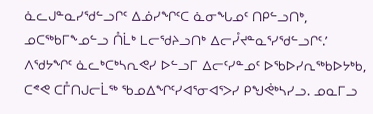ᓈᓚᒍᓐᓇᓯᖁᓪᓗᒋᑦ ᐃᓅᓯᖏᑦᑕ ᓈᓂᖓᓄᑦ ᑎᑭᓪᓗᑎᒃ, ᓄᑕᖅᑲᒥᖕᓄᓪᓗ ᑍᒫᒃ ᒪᓕᖁᔨᓗᑎᒃ ᐃᓕᓮᔪᓐᓇᕐᓯᖁᓪᓗᒋᑦ.’
ᐱᖁᔭᖏᑦ ᓈᓚᒃᑕᒃᓴᕆᕙᓯ ᐅᓪᓗᒥ ᐃᓕᑦᓯᓐᓄᑦ ᐅᖃᐅᓯᕆᖅᑲᐅᔭᒃᑲ, ᑕᕝᕙ ᑕᒤᑎᒍᓕᒫᖅ ᖃᓄᐃᖏᑦᓯᐊᕐᓂᐊᕐᐳᓯ ᑭᖑᕚᒃᓴᓯᓗ. ᓄᓇᒥᓗ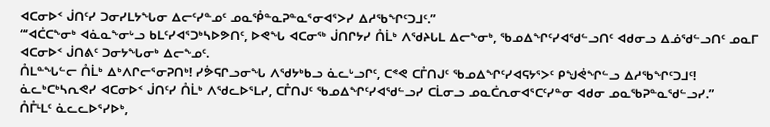ᐊᑕᓂᐅᑉ ᒎᑎᑦᓯ ᑐᓂᓯᒪᔭᖓᓂ ᐃᓕᑦᓯᓐᓄᑦ ᓄᓇᕾᓐᓇᕈᓐᓇᕐᓂᐊᕐᐳᓯ ᐃᓱᖃᖏᑦᑐᒧᑦ.”
“‘ᐊᑖᑕᖕᓂᒃ ᐊᓈᓇᖕᓂᒡᓗ ᑲᒪᑦᓯᐊᕐᑐᒃᓴᐅᕗᑎᑦ, ᐅᕙᖓ ᐊᑕᓂᖅ ᒎᑎᒋᔭᓯ ᑍᒫᒃ ᐱᖁᔨᒐᒪ ᐃᓕᖕᓂᒃ, ᖃᓄᐃᖏᑦᓯᐊᖁᓪᓗᑎᑦ ᐊᑯᓂᓗ ᐃᓅᖁᓪᓗᑎᑦ ᓄᓇᒥ ᐊᑕᓂᐅᑉ ᒎᑎᕕᑦ ᑐᓂᔭᖓᓂᒃ ᐃᓕᖕᓄᑦ.
ᑍᒪᓐᖓᓪᓕ ᑍᒫᒃ ᐃᒃᐱᒋᓕᕐᓂᕈᑎᒃ! ᓯᕘᕋᒋᓗᓂᖓ ᐱᖁᔭᒃᑲᓗ ᓈᓚᒡᓗᒋᑦ, ᑕᕝᕙ ᑕᒤᑎᒍᑦ ᖃᓄᐃᖏᑦᓯᐊᕋᔭᕐᐳᑦ ᑭᖑᕚᖏᓪᓗ ᐃᓱᖃᖏᑦᑐᒧᑦ!
ᓈᓚᒃᑕᒃᓴᕆᕙᓯ ᐊᑕᓂᐅᑉ ᒎᑎᑦᓯ ᑍᒫᒃ ᐱᖁᓚᐅᕐᒪᓯ, ᑕᒤᑎᒍᑦ ᖃᓄᐃᖏᑦᓯᐊᖁᓪᓗᓯ ᑕᒫᓂᓗ ᓄᓇᑖᕆᓂᐊᕐᑕᑦᓯᓐᓂ ᐊᑯᓂ ᓄᓇᖃᕈᓐᓇᖁᓪᓗᓯ.”
ᑍᒤᒻᒪᑦ ᓈᓚᓚᐅᕐᓯᐅᒃ,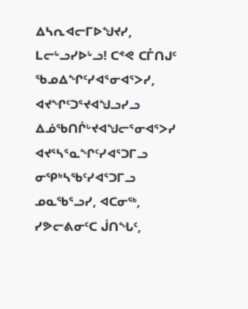ᐃᓴᕆᐊᓕᒥᐅᖑᔪᓯ, ᒪᓕᒡᓗᓯᐅᒡᓗ! ᑕᕝᕙ ᑕᒤᑎᒍᑦ ᖃᓄᐃᖏᑦᓯᐊᕐᓂᐊᕐᐳᓯ, ᐊᔪᖏᑦᑐᕐᔪᐊᖑᓗᓯᓗ ᐃᓅᖃᑎᒌᒡᔪᐊᖑᓕᕐᓂᐊᕐᐳᓯ ᐊᔪᕐᓴᕐᓇᖏᑦᓯᐊᕐᑐᒥᓗ ᓂᕿᒃᓴᖃᑦᓯᐊᕐᑐᒥᓗ ᓄᓇᖃᕐᓗᓯ, ᐊᑕᓂᖅ, ᓯᕗᓕᕕᓂᑦᑕ ᒎᑎᖓᑦ,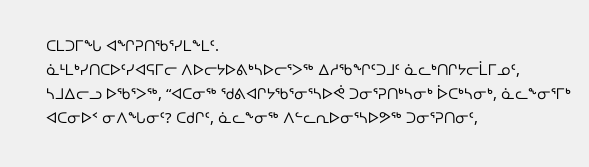ᑕᒪᑐᒥᖓ ᐊᖏᕈᑎᖃᕐᓯᒪᖕᒪᑦ.
ᓈᒻᒪᒃᓯᑎᑕᐅᑦᓯᐊᕋᒥᓕ ᐱᐅᓕᔭᐅᕕᒃᓴᐅᓕᕐᐳᖅ ᐃᓱᖃᖏᑦᑐᒧᑦ ᓈᓚᒃᑎᒋᔭᓕᒫᒥᓄᑦ,
ᓴᒧᐃᓕᓗ ᐅᖃᕐᐳᖅ, “ᐊᑕᓂᖅ ᖁᕕᐊᒋᔭᖃᕐᓂᕐᓴᐅᕚ ᑐᓂᕐᕈᑎᒃᓴᓂᒃ ᐆᑕᒃᓴᓂᒃ, ᓈᓚᖕᓂᕐᒥᒃ ᐊᑕᓂᐅᑉ ᓂᐱᖓᓂᑦ? ᑕᑯᒋᑦ, ᓈᓚᖕᓂᖅ ᐱᓪᓚᕆᐅᓂᕐᓴᐅᕗᖅ ᑐᓂᕐᕈᑎᓂᑦ,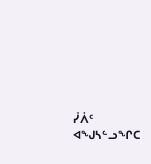ᓰᐲᑦ ᐊᖑᓴᓪᓗᖏᑕ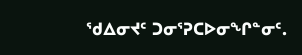ᖁᐃᓂᔪᑦ ᑐᓂᕐᕈᑕᐅᓂᖏᓐᓂᑦ.